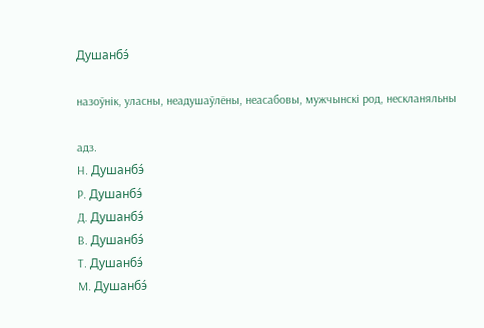Душанбэ́

назоўнік, уласны, неадушаўлёны, неасабовы, мужчынскі род, нескланяльны

адз.
Н. Душанбэ́
Р. Душанбэ́
Д. Душанбэ́
В. Душанбэ́
Т. Душанбэ́
М. Душанбэ́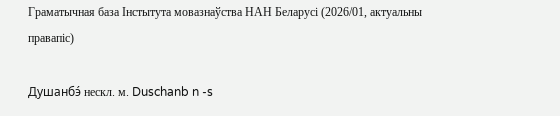Граматычная база Інстытута мовазнаўства НАН Беларусі (2026/01, актуальны правапіс)

Душанбэ́ нескл. м. Duschanb n -s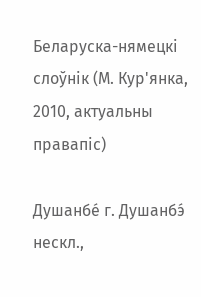Беларуска-нямецкі слоўнік (М. Кур'янка, 2010, актуальны правапіс)

Душанбе́ г. Душанбэ́ нескл.,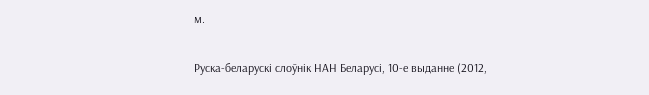м.

Руска-беларускі слоўнік НАН Беларусі, 10-е выданне (2012,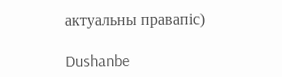актуальны правапіс)

Dushanbe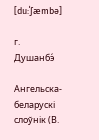[du:ˈʃæmbə]

г. Душанбэ́

Ангельска-беларускі слоўнік (В.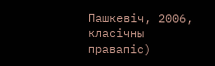Пашкевіч, 2006, класічны правапіс)